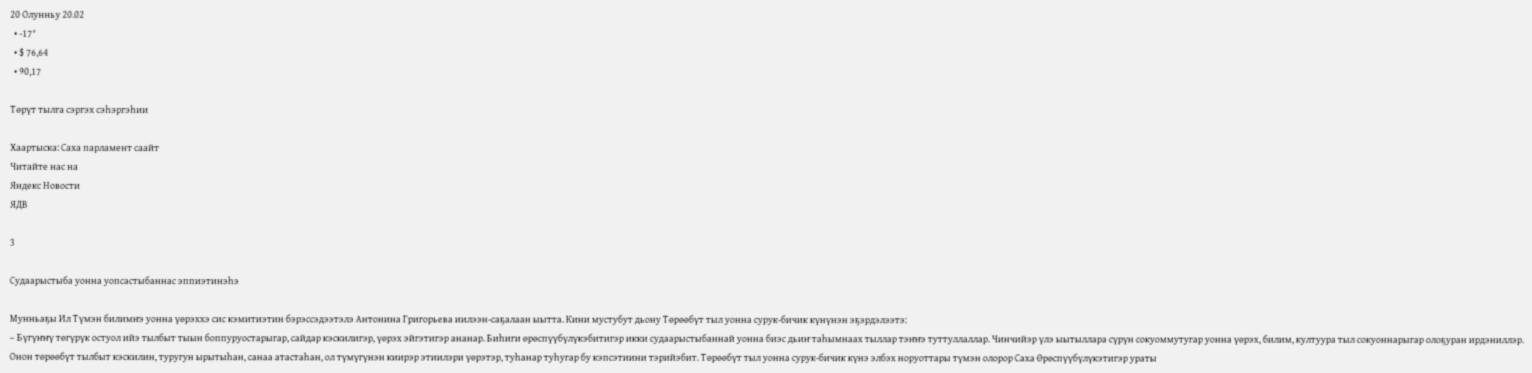20 Олунньу 20.02
  • -17°
  • $ 76,64
  • 90,17

Төрүт тылга сэргэх сэһэргэһии

Хаартыска: Саха парламент саайт
Читайте нас на
Яндекс Новости
ЯДВ

3

Судаарыстыба уонна уопсастыбаннас эппиэтинэһэ

Мунньаҕы Ил Түмэн билимҥэ уонна үөрэххэ сис кэмитиэтин бэрэссэдээтэлэ Антонина Григорьева иилээн-саҕалаан ыытта. Кини мустубут дьону Төрөөбүт тыл уонна сурук-бичик күнүнэн эҕэрдэлээтэ:
– Бүгүҥҥү төгүрүк остуол ийэ тылбыт тыын боппуруостарыгар, сайдар кэскилигэр, үөрэх эйгэтигэр ананар. Биһиги өрөспүүбүлүкэбитигэр икки судаарыстыбаннай уонна биэс дьиҥ таһымнаах тыллар тэҥҥэ туттуллаллар. Чинчийэр үлэ ыытыллара сүрүн сокуоммутугар уонна үөрэх, билим, култуура тыл сокуоннарыгар олоҕуран ирдэниллэр. Онон төрөөбүт тылбыт кэскилин, туругун ырытыһан, санаа атастаһан, ол түмүгүнэн киирэр этиилэри үөрэтэр, туһанар туһугар бу кэпсэтиини тэрийэбит. Төрөөбүт тыл уонна сурук-бичик күнэ элбэх норуоттары түмэн олорор Саха Өрөспүүбүлүкэтигэр ураты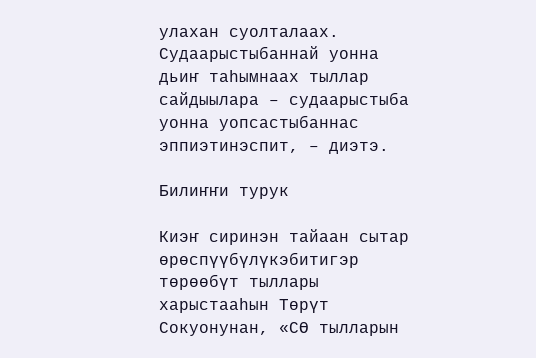улахан суолталаах. Судаарыстыбаннай уонна дьиҥ таһымнаах тыллар сайдыылара – судаарыстыба уонна уопсастыбаннас эппиэтинэспит, – диэтэ.

Билиҥҥи турук

Киэҥ сиринэн тайаан сытар өрөспүүбүлүкэбитигэр төрөөбүт тыллары харыстааһын Төрүт Сокуонунан, «СӨ тылларын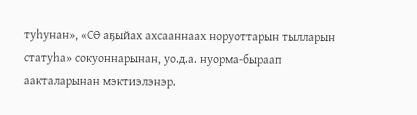туһунан», «СӨ аҕыйах ахсааннаах норуоттарын тылларын статуһа» сокуоннарынан, уо.д.а. нуорма-быраап аакталарынан мэктиэлэнэр.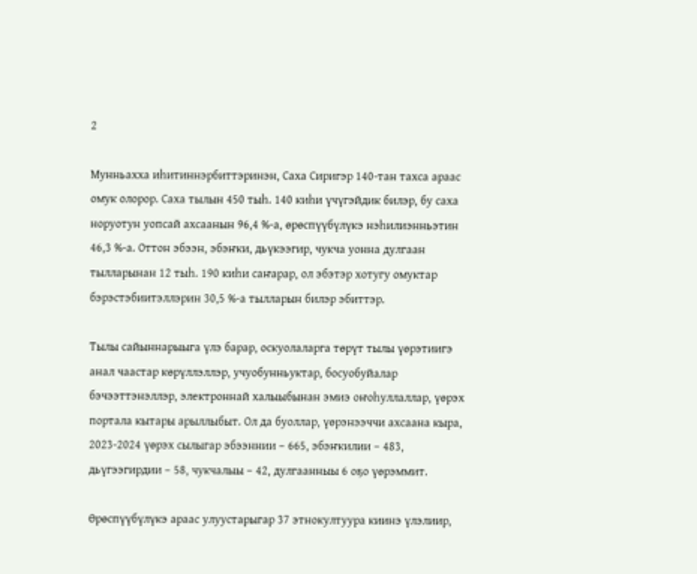2

Мунньахха иһитиннэрбиттэринэн, Саха Сиригэр 140-тан тахса араас омук олорор. Саха тылын 450 тыһ. 140 киһи үчүгэйдик билэр, бу саха норуотун уопсай ахсаанын 96,4 %-а, өрөспүүбүлүкэ нэһилиэнньэтин 46,3 %-а. Оттон эбээн, эбэҥки, дьүкээгир, чукча уонна дулгаан тылларынан 12 тыһ. 190 киһи саҥарар, ол эбэтэр хотугу омуктар бэрэстэбиитэллэрин 30,5 %-а тылларын билэр эбиттэр.

Тылы сайыннарыыга үлэ барар, оскуолаларга төрүт тылы үөрэтиигэ анал чаастар көрүллэллэр, учуобунньуктар, босуобуйалар бэчээттэнэллэр, электроннай халыыбынан эмиэ оҥоһуллаллар, үөрэх портала кытары арыллыбыт. Ол да буоллар, үөрэнээччи ахсаана кыра, 2023-2024 үөрэх сылыгар эбээннии – 665, эбэҥкилии – 483, дьүгээгирдии – 58, чукчалыы – 42, дулгаанныы 6 оҕо үөрэммит.

Өрөспүүбүлүкэ араас улуустарыгар 37 этнокултуура киинэ үлэлиир,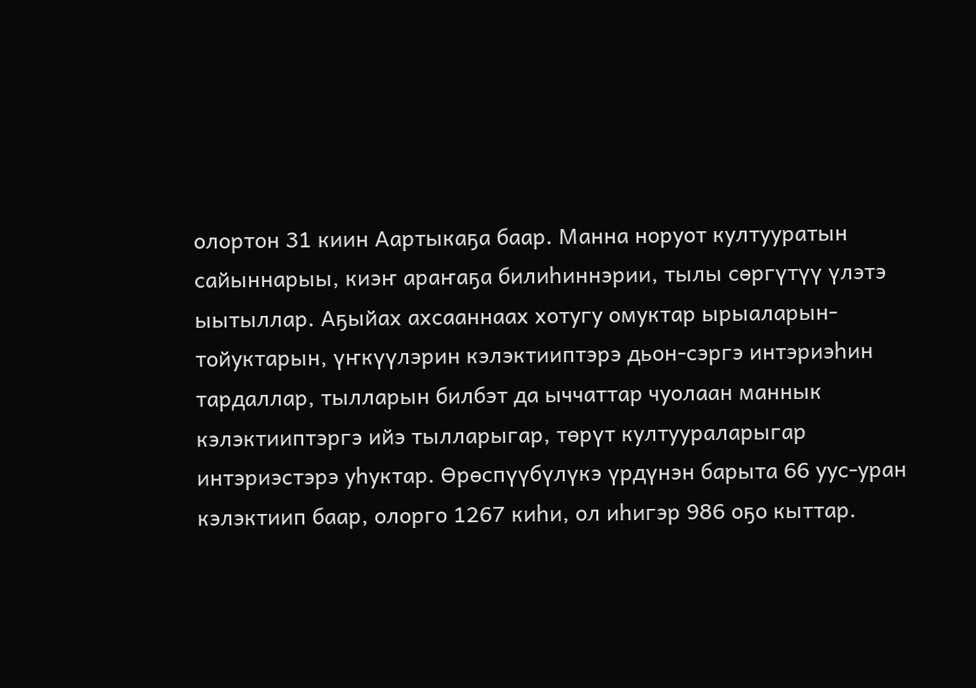олортон 31 киин Аартыкаҕа баар. Манна норуот култууратын сайыннарыы, киэҥ араҥаҕа билиһиннэрии, тылы сөргүтүү үлэтэ ыытыллар. Аҕыйах ахсааннаах хотугу омуктар ырыаларын-тойуктарын, үҥкүүлэрин кэлэктииптэрэ дьон-сэргэ интэриэһин тардаллар, тылларын билбэт да ыччаттар чуолаан маннык кэлэктииптэргэ ийэ тылларыгар, төрүт култуураларыгар интэриэстэрэ уһуктар. Өрөспүүбүлүкэ үрдүнэн барыта 66 уус-уран кэлэктиип баар, олорго 1267 киһи, ол иһигэр 986 оҕо кыттар.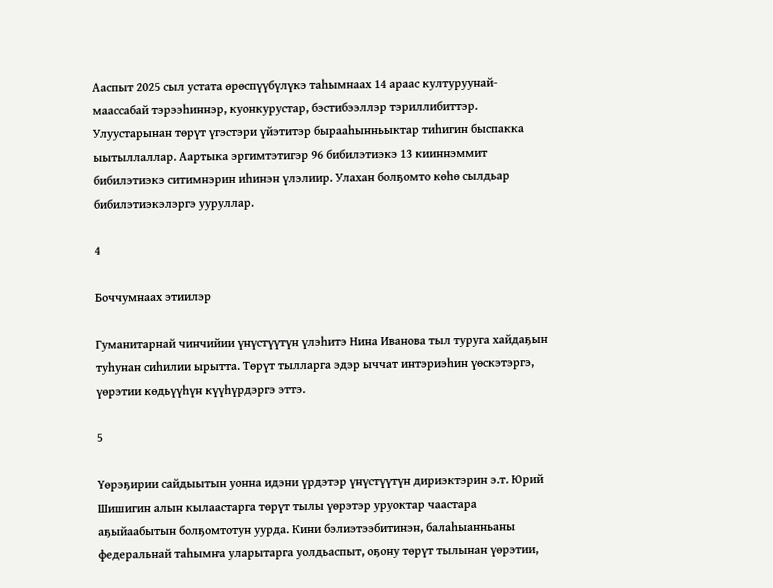Ааспыт 2025 сыл устата өрөспүүбүлүкэ таһымнаах 14 араас културуунай-маассабай тэрээһиннэр, куонкурустар, бэстибээллэр тэриллибиттэр. Улуустарынан төрүт үгэстэри үйэтитэр бырааһынньыктар тиһигин быспакка ыытыллаллар. Аартыка эргимтэтигэр 96 бибилэтиэкэ 13 кииннэммит бибилэтиэкэ ситимнэрин иһинэн үлэлиир. Улахан болҕомто көһө сылдьар бибилэтиэкэлэргэ ууруллар.

4

Боччумнаах этиилэр

Гуманитарнай чинчийии үнүстүүтүн үлэһитэ Нина Иванова тыл туруга хайдаҕын туһунан сиһилии ырытта. Төрүт тылларга эдэр ыччат интэриэһин үөскэтэргэ, үөрэтии көдьүүһүн күүһүрдэргэ эттэ.

5

Үөрэҕирии сайдыытын уонна идэни үрдэтэр үнүстүүтүн дириэктэрин э.т. Юрий Шишигин алын кылаастарга төрүт тылы үөрэтэр уруоктар чаастара аҕыйаабытын болҕомтотун уурда. Кини бэлиэтээбитинэн, балаһыанньаны федеральнай таһымҥа уларытарга уолдьаспыт, оҕону төрүт тылынан үөрэтии,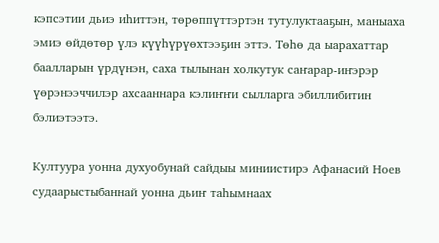кэпсэтии дьиэ иһиттэн, төрөппүттэртэн тутулуктааҕын, маныаха эмиэ өйдөтөр үлэ күүһүрүөхтээҕин эттэ. Төһө да ыарахаттар баалларын үрдүнэн, саха тылынан холкутук саҥарар-иҥэрэр үөрэнээччилэр ахсааннара кэлиҥҥи сылларга эбиллибитин бэлиэтээтэ.

Култуура уонна духуобунай сайдыы миниистирэ Афанасий Ноев судаарыстыбаннай уонна дьиҥ таһымнаах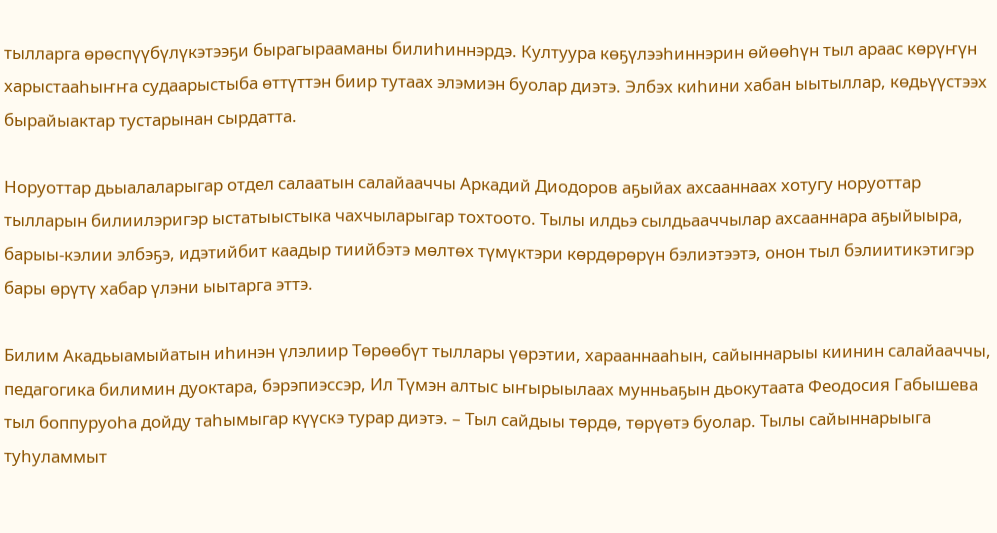тылларга өрөспүүбүлүкэтээҕи бырагырааманы билиһиннэрдэ. Култуура көҕүлээһиннэрин өйөөһүн тыл араас көрүҥүн харыстааһыҥҥа судаарыстыба өттүттэн биир тутаах элэмиэн буолар диэтэ. Элбэх киһини хабан ыытыллар, көдьүүстээх бырайыактар тустарынан сырдатта.

Норуоттар дьыалаларыгар отдел салаатын салайааччы Аркадий Диодоров аҕыйах ахсааннаах хотугу норуоттар тылларын билиилэригэр ыстатыыстыка чахчыларыгар тохтоото. Тылы илдьэ сылдьааччылар ахсааннара аҕыйыыра, барыы-кэлии элбэҕэ, идэтийбит каадыр тиийбэтэ мөлтөх түмүктэри көрдөрөрүн бэлиэтээтэ, онон тыл бэлиитикэтигэр бары өрүтү хабар үлэни ыытарга эттэ.

Билим Акадьыамыйатын иһинэн үлэлиир Төрөөбүт тыллары үөрэтии, харааннааһын, сайыннарыы киинин салайааччы, педагогика билимин дуоктара, бэрэпиэссэр, Ил Түмэн алтыс ыҥырыылаах мунньаҕын дьокутаата Феодосия Габышева тыл боппуруоһа дойду таһымыгар күүскэ турар диэтэ. – Тыл сайдыы төрдө, төрүөтэ буолар. Тылы сайыннарыыга туһуламмыт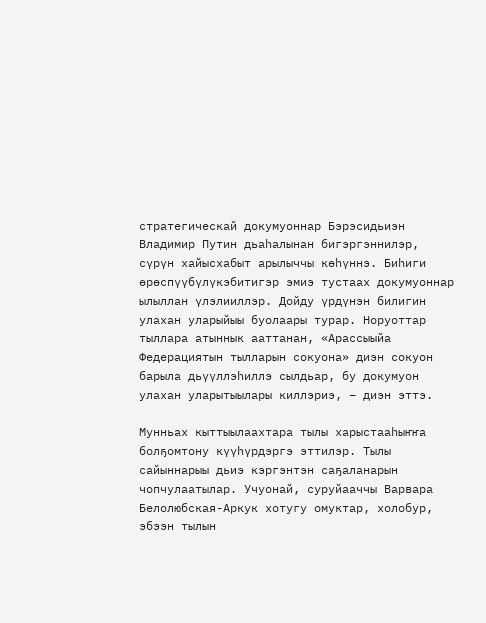стратегическай докумуоннар Бэрэсидьиэн Владимир Путин дьаһалынан бигэргэннилэр, сүрүн хайысхабыт арылыччы көһүннэ. Биһиги өрөспүүбүлүкэбитигэр эмиэ тустаах докумуоннар ылыллан үлэлииллэр. Дойду үрдүнэн билигин улахан уларыйыы буолаары турар. Норуоттар тыллара атыннык ааттанан, «Арассыыйа Федерациятын тылларын сокуона» диэн сокуон барыла дьүүллэһиллэ сылдьар, бу докумуон улахан уларытыылары киллэриэ, – диэн эттэ.

Мунньах кыттыылаахтара тылы харыстааһыҥҥа болҕомтону күүһүрдэргэ эттилэр. Тылы сайыннарыы дьиэ кэргэнтэн саҕаланарын чопчулаатылар. Учуонай, суруйааччы Варвара Белолюбская-Аркук хотугу омуктар, холобур, эбээн тылын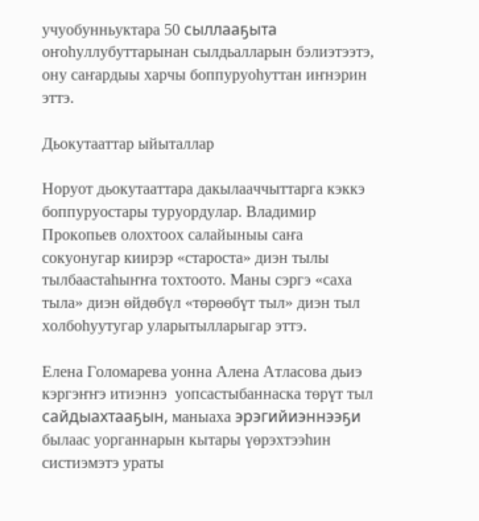учуобунньуктара 50 сыллааҕыта оҥоһуллубуттарынан сылдьалларын бэлиэтээтэ, ону саҥардыы харчы боппуруоһуттан иҥнэрин эттэ.

Дьокутааттар ыйыталлар

Норуот дьокутааттара дакылааччыттарга кэккэ боппуруостары туруордулар. Владимир Прокопьев олохтоох салайыныы саҥа сокуонугар киирэр «староста» диэн тылы тылбаастаһыҥҥа тохтоото. Маны сэргэ «саха тыла» диэн өйдөбүл «төрөөбүт тыл» диэн тыл холбоһуутугар уларытылларыгар эттэ.

Елена Голомарева уонна Алена Атласова дьиэ кэргэҥҥэ итиэннэ  уопсастыбаннаска төрүт тыл сайдыахтааҕын, маныаха эрэгийиэннээҕи былаас уорганнарын кытары үөрэхтээһин систиэмэтэ ураты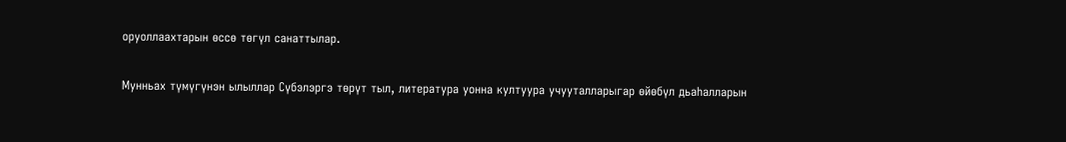оруоллаахтарын өссө төгүл санаттылар.

Мунньах түмүгүнэн ылыллар Сүбэлэргэ төрүт тыл, литература уонна култуура учууталларыгар өйөбүл дьаһалларын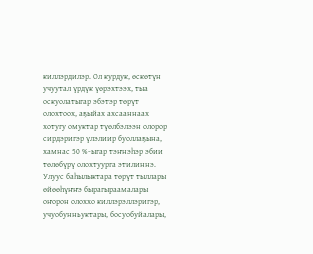киллэрдилэр. Ол курдук, өскөтүн учуутал үрдүк үөрэхтээх, тыа оскуолатыгар эбэтэр төрүт олохтоох, аҕыйах ахсааннаах хотугу омуктар түөлбэлээн олорор сирдэригэр үлэлиир буоллаҕына, хамнас 50 %-ыгар тэҥнэһэр эбии төлөбүрү олохтуурга этилиннэ. Улуус баһылыктара төрүт тыллары өйөөһүҥҥэ бырагыраамалары оҥорон олоххо киллэрэллэригэр, учуобунньуктары, босуобуйалары,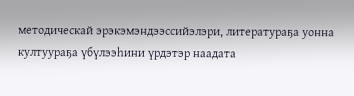методическай эрэкэмэндээссийэлэри, литератураҕа уонна култуураҕа үбүлээһини үрдэтэр наадата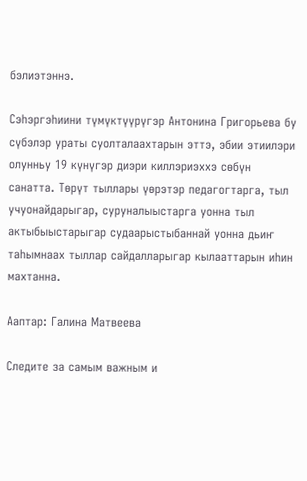бэлиэтэннэ.

Сэһэргэһиини түмүктүүрүгэр Антонина Григорьева бу сүбэлэр ураты суолталаахтарын эттэ, эбии этиилэри олунньу 19 күнүгэр диэри киллэриэххэ сөбүн санатта. Төрүт тыллары үөрэтэр педагогтарга, тыл учуонайдарыгар, суруналыыстарга уонна тыл актыбыыстарыгар судаарыстыбаннай уонна дьиҥ таһымнаах тыллар сайдалларыгар кылааттарын иһин махтанна.

Ааптар: Галина Матвеева

Следите за самым важным и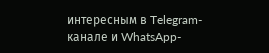интересным в Telegram-канале и WhatsApp-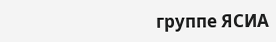группе ЯСИА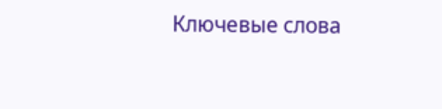Ключевые слова